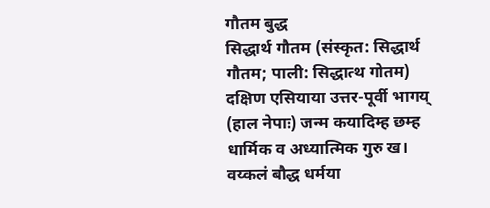गौतम बुद्ध
सिद्धार्थ गौतम (संस्कृत: सिद्धार्थ गौतम; पाली: सिद्धात्थ गोतम) दक्षिण एसियाया उत्तर-पूर्वी भागय् (हाल नेपाः) जन्म कयादिम्ह छम्ह धार्मिक व अध्यात्मिक गुरु ख। वय्कलं बौद्ध धर्मया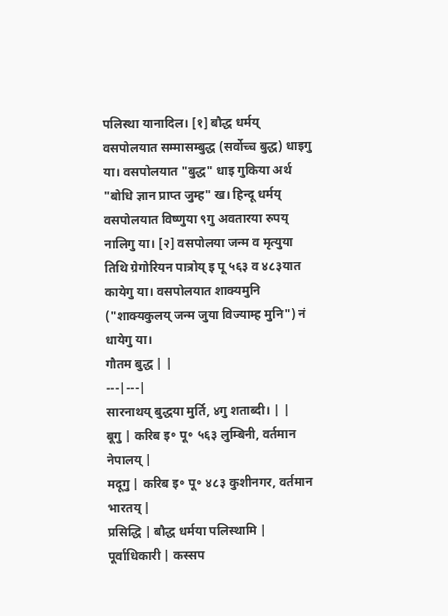पलिस्था यानादिल। [१] बौद्ध धर्मय् वसपोलयात सम्मासम्बुद्ध (सर्वोच्च बुद्ध) धाइगु या। वसपोलयात "बुद्ध" धाइ गुकिया अर्थ "बोधि ज्ञान प्राप्त जुम्ह" ख। हिन्दू धर्मय् वसपोलयात विष्णुया ९गु अवतारया रुपय् नालिगु या। [२] वसपोलया जन्म व मृत्युया तिथि ग्रेगोरियन पात्रोय् इ पू ५६३ व ४८३यात कायेगु या। वसपोलयात शाक्यमुनि ("शाक्यकुलय् जन्म जुया विज्याम्ह मुनि") नं धायेगु या।
गौतम बुद्ध | |
---|---|
सारनाथय् बुद्धया मुर्ति, ४गु शताब्दी। | |
बूगु | करिब इ॰ पू॰ ५६३ लुम्बिनी, वर्तमान नेपालय् |
मदूगु | करिब इ॰ पू॰ ४८३ कुशीनगर, वर्तमान भारतय् |
प्रसिद्धि | बौद्ध धर्मया पलिस्थामि |
पूर्वाधिकारी | कस्सप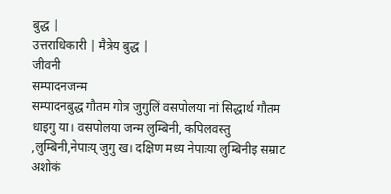बुद्ध |
उत्तराधिकारी | मैत्रेय बुद्ध |
जीवनी
सम्पादनजन्म
सम्पादनबुद्ध गौतम गोत्र जुगुलिं वसपोलया नां सिद्धार्थ गौतम धाइगु या। वसपोलया जन्म लुम्बिनी, कपिलवस्तु ,लुम्बिनी,नेपाःय् जुगु ख। दक्षिण मध्य नेपाःया लुम्बिनीइ सम्राट अशोकं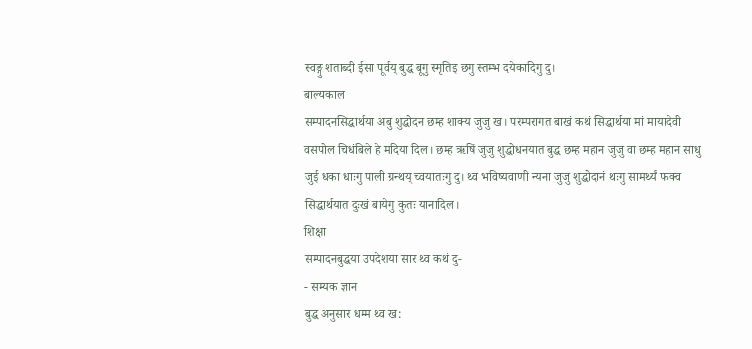स्वङ्गु शताब्दी ईसा पूर्वय् बुद्ध बूगु स्मृतिइ छगु स्तम्भ दयेकादिगु दु।
बाल्यकाल
सम्पादनसिद्धार्थया अबु शुद्धोदन छम्ह शाक्य जुजु ख। परम्परागत बाखं कथं सिद्धार्थया मां मायादेवी वसपोल चिधंबिले हे मदिया दिल। छम्ह ऋषिं जुजु शुद्धोधनयात बुद्ध छम्ह महान जुजु वा छम्ह महान साधु जुई धका धाःगु पाली ग्रन्थय् च्वयातःगु दु। थ्व भविष्यवाणी न्यना जुजु शुद्धोदानं थःगु सामर्थ्यं फक्व सिद्धार्थयात दुःखं बायेगु कुतः यानादिल।
शिक्षा
सम्पादनबुद्धया उपदेशया सार थ्व कथं दु-
- सम्यक ज्ञान
बुद्ध अनुसार धम्म थ्व ख: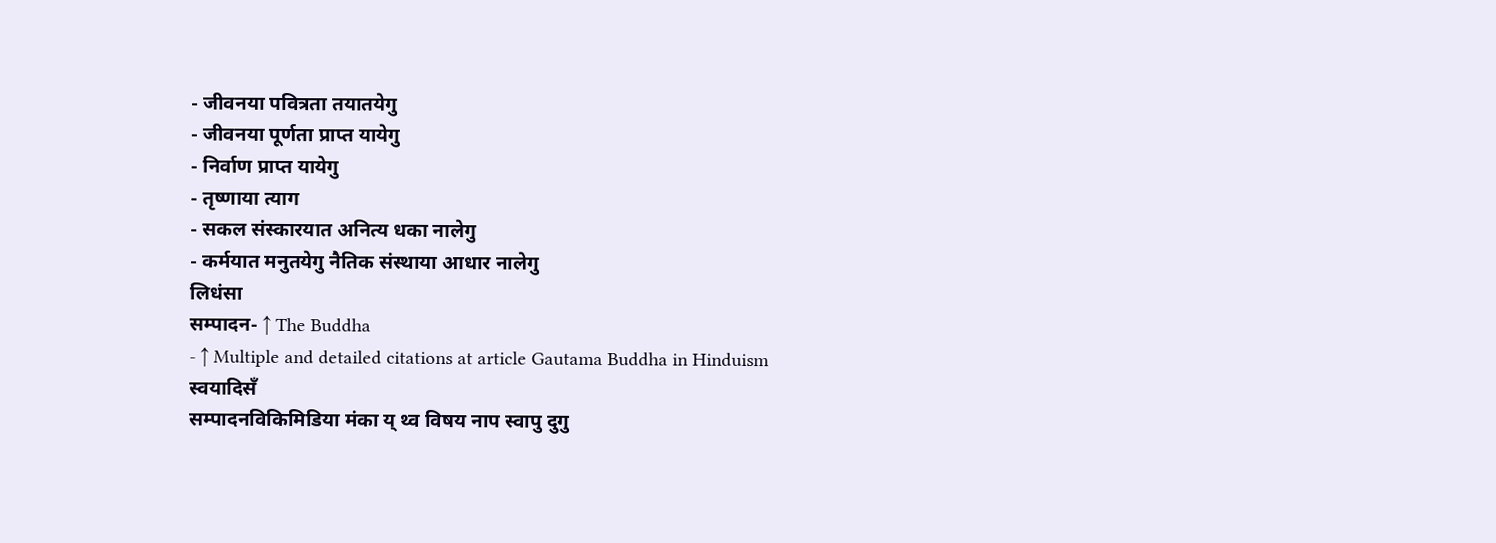- जीवनया पवित्रता तयातयेगु
- जीवनया पूर्णता प्राप्त यायेगु
- निर्वाण प्राप्त यायेगु
- तृष्णाया त्याग
- सकल संस्कारयात अनित्य धका नालेगु
- कर्मयात मनुतयेगु नैतिक संस्थाया आधार नालेगु
लिधंसा
सम्पादन- ↑ The Buddha
- ↑ Multiple and detailed citations at article Gautama Buddha in Hinduism
स्वयादिसँ
सम्पादनविकिमिडिया मंका य् थ्व विषय नाप स्वापु दुगु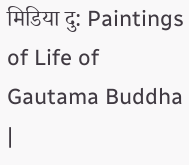मिडिया दु: Paintings of Life of Gautama Buddha |